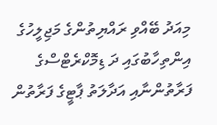މިއަދު ބޭއްވި ރައްޔިތުންގެ މަޖިލީހުގެ އިންތިހާބުގައި ދަ ޑިމޮކްރެޓްސްގެ ފަރާތުންނާއި އަދާލަތު ޕާޓީގެ ފަރާތުން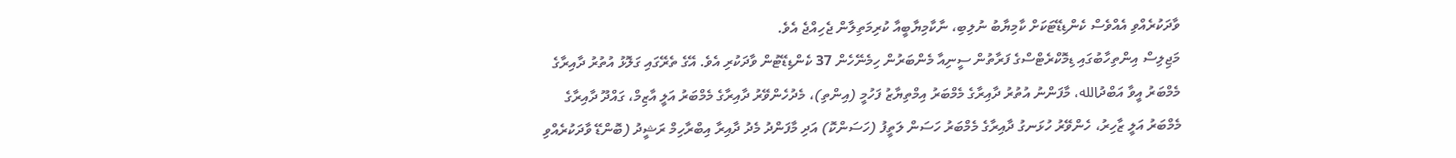ވާދަކުރެއްވި އެއްވެސް ކެންޑިޑޭޓަކަށް ކާމިޔާބު ނުލިބި، ނާކާމިޔާބީއާ ކުރިމަތިލާން ޖެހިއްޖެ އެވެ.
މަޖިލިސް އިންތިހާބުގައި ޑިމޮކްރެޓްސްގެ ފަރާތުން ސީނިއާ މެންބަރުން ހިމެނޭހެން 37 ކެންޑިޑޭޓުން ވާދަކުރި އެވެ. އޭގެ ތެރޭގައި ގަލޮޅު އުތުރު ދާއިރާގެ މެމްބަރު އީވާ އަބްދުالله، މާފަންނު އުތުރު ދާއިރާގެ މެމްބަރު އިމްތިޔާޒު ފަހުމީ (އިންތި)، މެދުހެންވޭރު ދާއިރާގެ މެމްބަރު އަލީ އާޒިމް، ގައްދޫ ދާއިރާގެ މެމްބަރު އަލީ ޒާހިރު، ހެންވޭރު ހުޅަނގު ދާއިރާގެ މެމްބަރު ހަސަން ލަތީފު (ހަސަންކޮ) އަދި މާފަންދު މެދު ދާއިރާ އިބްރާހިމް ރަޝީދު (ބޮންޑޭ ވާދަކުރެއްވި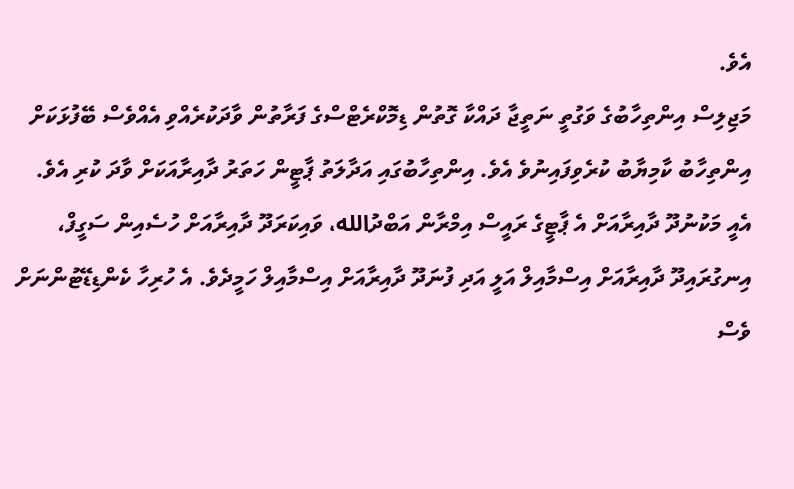އެވެ.
މަޖިލިސް އިންތިހާބުގެ ވަގުތީ ނަތީޖާ ދައްކާ ގޮތުން ޑިމޮކްރެޓްސްގެ ފަރާތުން ވާދަކުރެއްވި އެއްވެސް ބޭފުޅަކަށް އިންތިހާބު ކާމިޔާބު ކުރެވިފައިނުވެ އެވެ. އިންތިހާބުގައި އަދާލަތު ޕާޓީން ހަތަރު ދާއިރާއަކަށް ވާދަ ކުރި އެވެ.
އެއީ މަކުނުދޫ ދާއިރާއަށް އެ ޕާޓީގެ ރައީސް އިމްރާން އަބްދުالله، ވައިކަރަދޫ ދާއިރާއަށް ހުސެއިން ސަގީފް، އިނގުރައިދޫ ދާއިރާއަށް އިސްމާއިލް އަލީ އަދި ފުނަދޫ ދާއިރާއަށް އިސްމާއިލް ހަމީދެވެ. އެ ހުރިހާ ކެންޑިޑޭޓުންނަށް ވެސް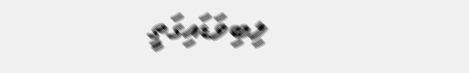ލިބިވަޑައިގަތީ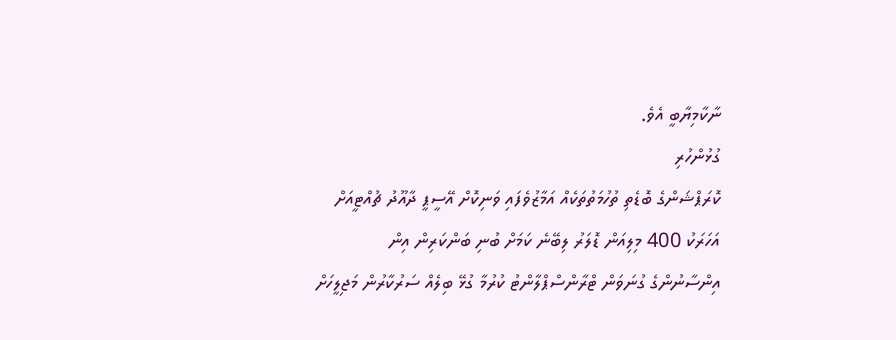ނާކާމިޔާބީ އެވެ.
ގުޅުންހުރި
ކޮރަޕްޝަންގެ ބޮޑެތި ތުހުމަތުތަކެއް އަމާޒުވެފައި ވަނިކޮށް އޭސީޕީ ދާއޫދު ޗުއްޓީއަށް
އަހަރަކު 400 މިލިއަން ޑޮލަރު ލިބޭނެ ކަމަށް ބުނި ބަންކަރިން އިން
އިންސާނުންގެ ގުނަވަން ޓްރާންސްޕްލާންޓު ކުރުމާ ގުޅޭ ބިލެއް ސަރުކާރުން މަޖިލީހަށް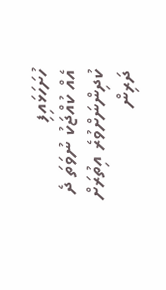ހުށަހަޅައިފި
އެއް ކުއްޖަކު ނުވަތަ ދެ ކުދިންނަށްވުރެ އިތުރަށް ދަރިން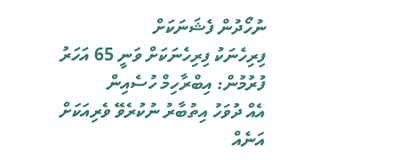ނުހޯދުން ފެޝަނަކަށް
ފިރިހެނަކު ފިރިހެނަކަށް ވަނީ 65 އަހަރު ފުރުމުން: އިބްރާހިމް ހުސެއިން
އެއް ދުވަހު އިތުބާރު ނުކުރެވޭ ވެރިއަކަށް އަނެއް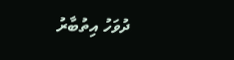ދުވަހު އިތުބާރު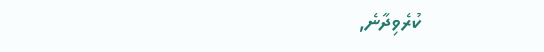ކުރެވިދާނެ,